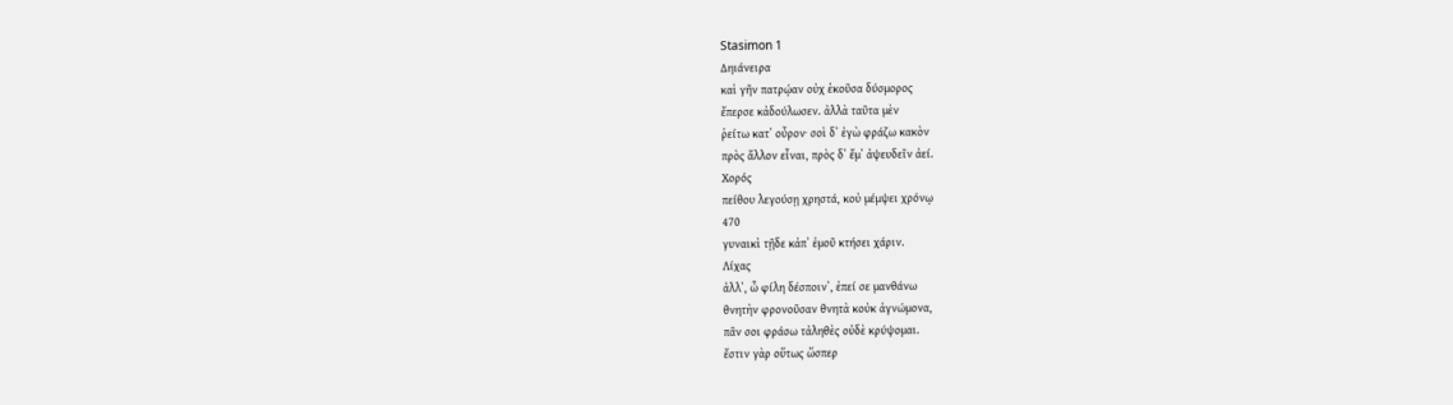Stasimon 1
Δηιάνειρα
καὶ γῆν πατρῴαν οὐχ ἑκοῦσα δύσμορος
ἔπερσε κἀδούλωσεν. ἀλλὰ ταῦτα μὲν
ῥείτω κατʼ οὖρον· σοὶ δʼ ἐγὼ φράζω κακὸν
πρὸς ἄλλον εἶναι, πρὸς δʼ ἔμʼ ἀψευδεῖν ἀεί.
Χορός
πείθου λεγούσῃ χρηστά, κοὐ μέμψει χρόνῳ
470
γυναικὶ τῇδε κἀπʼ ἐμοῦ κτήσει χάριν.
Λίχας
ἀλλʼ, ὦ φίλη δέσποινʼ, ἐπεί σε μανθάνω
θνητὴν φρονοῦσαν θνητὰ κοὐκ ἀγνώμονα,
πᾶν σοι φράσω τἀληθὲς οὐδὲ κρύψομαι.
ἔστιν γὰρ οὕτως ὥσπερ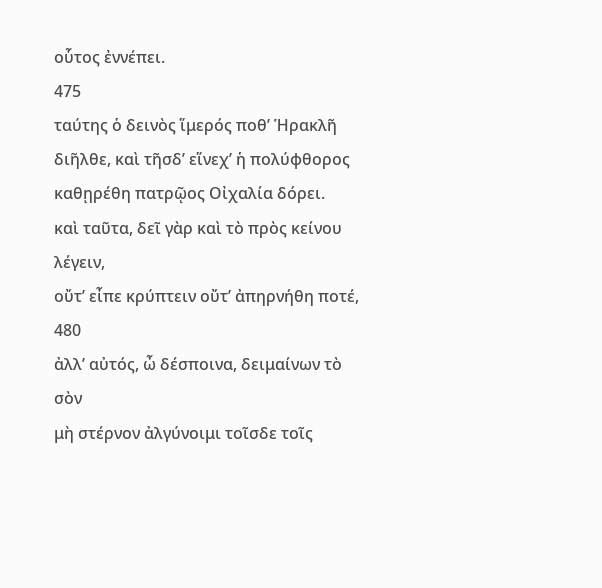οὗτος ἐννέπει.
475
ταύτης ὁ δεινὸς ἵμερός ποθʼ Ἡρακλῆ
διῆλθε, καὶ τῆσδʼ εἵνεχʼ ἡ πολύφθορος
καθῃρέθη πατρῷος Οἰχαλία δόρει.
καὶ ταῦτα, δεῖ γὰρ καὶ τὸ πρὸς κείνου λέγειν,
οὔτʼ εἶπε κρύπτειν οὔτʼ ἀπηρνήθη ποτέ,
480
ἀλλʼ αὐτός, ὦ δέσποινα, δειμαίνων τὸ σὸν
μὴ στέρνον ἀλγύνοιμι τοῖσδε τοῖς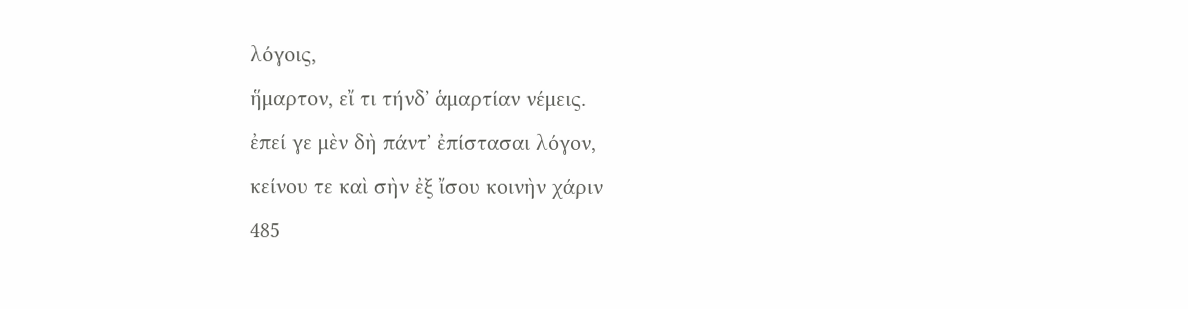λόγοις,
ἥμαρτον, εἴ τι τήνδʼ ἁμαρτίαν νέμεις.
ἐπεί γε μὲν δὴ πάντʼ ἐπίστασαι λόγον,
κείνου τε καὶ σὴν ἐξ ἴσου κοινὴν χάριν
485